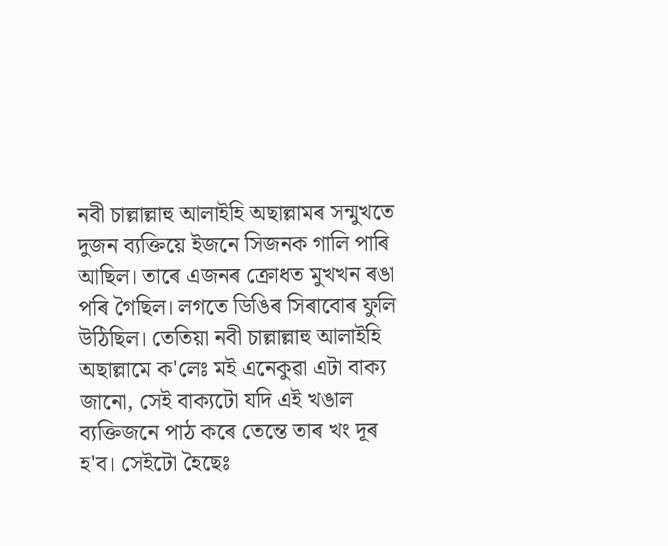নবী চাল্লাল্লাহু আলাইহি অছাল্লামৰ সন্মুখতে দুজন ব্যক্তিয়ে ইজনে সিজনক গালি পাৰি আছিল। তাৰে এজনৰ ক্ৰোধত মুখখন ৰঙা পৰি গৈছিল। লগতে ডিঙিৰ সিৰাবোৰ ফুলি উঠিছিল। তেতিয়া নবী চাল্লাল্লাহু আলাইহি অছাল্লামে ক'লেঃ মই এনেকুৱা এটা বাক্য জানো, সেই বাক্যটো যদি এই খঙাল ব্যক্তিজনে পাঠ কৰে তেন্তে তাৰ খং দূৰ হ'ব। সেইটো হৈছেঃ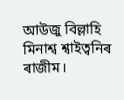আউজু বিল্লাহি মিনাশ্ব শ্বাইত্বনিৰ ৰাজীম।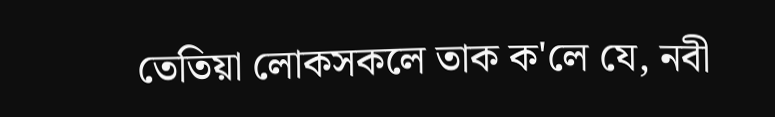তেতিয়া লোকসকলে তাক ক'লে যে, নবী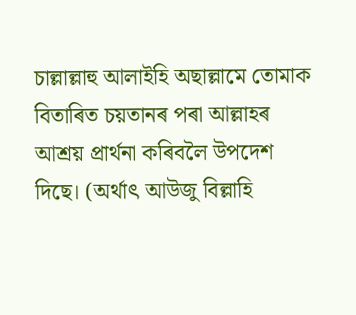চাল্লাল্লাহু আলাইহি অছাল্লামে তোমাক বিতাৰিত চয়তানৰ পৰা আল্লাহৰ আশ্ৰয় প্ৰাৰ্থনা কৰিবলৈ উপদেশ দিছে। (অৰ্থাৎ আউজু বিল্লাহি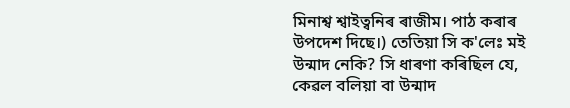মিনাশ্ব শ্বাইত্বনিৰ ৰাজীম। পাঠ কৰাৰ উপদেশ দিছে।) তেতিয়া সি ক'লেঃ মই উন্মাদ নেকি? সি ধাৰণা কৰিছিল যে, কেৱল বলিয়া বা উন্মাদ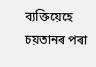ব্যক্তিয়েহে চয়তানৰ পৰা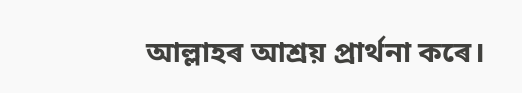আল্লাহৰ আশ্ৰয় প্ৰাৰ্থনা কৰে।